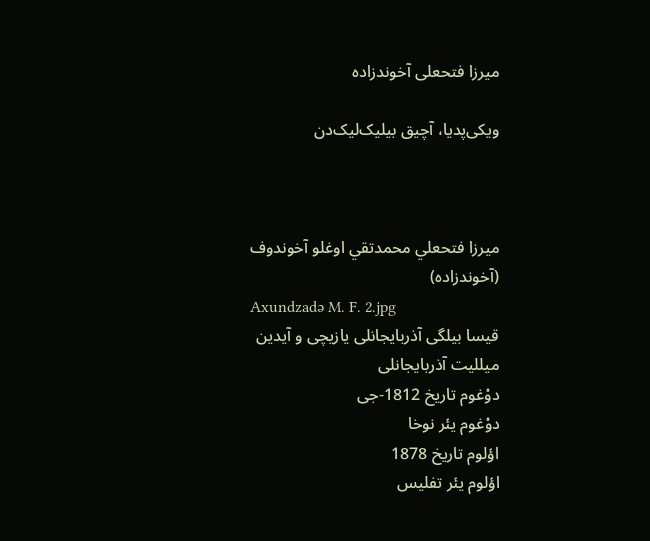میرزا فتحعلی آخوندزاده

ویکی‌پدیا، آچیق بیلیک‌لیک‌دن



ميرزا فتحعلي محمدتقي اوغلو آخوندوف (آخوندزاده)
Axundzadə M. F. 2.jpg
قیسا بیلگی آذربایجانلی یازیچی و آیدین
میللیت آذربایجانلی
دوْغوم تاریخ 1812-جی
دوْغوم یئر نوخا
اؤلوم تاریخ 1878
اؤلوم یئر تفلیس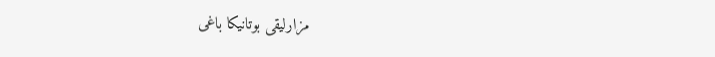مزارلیقی بوتانیکا باغی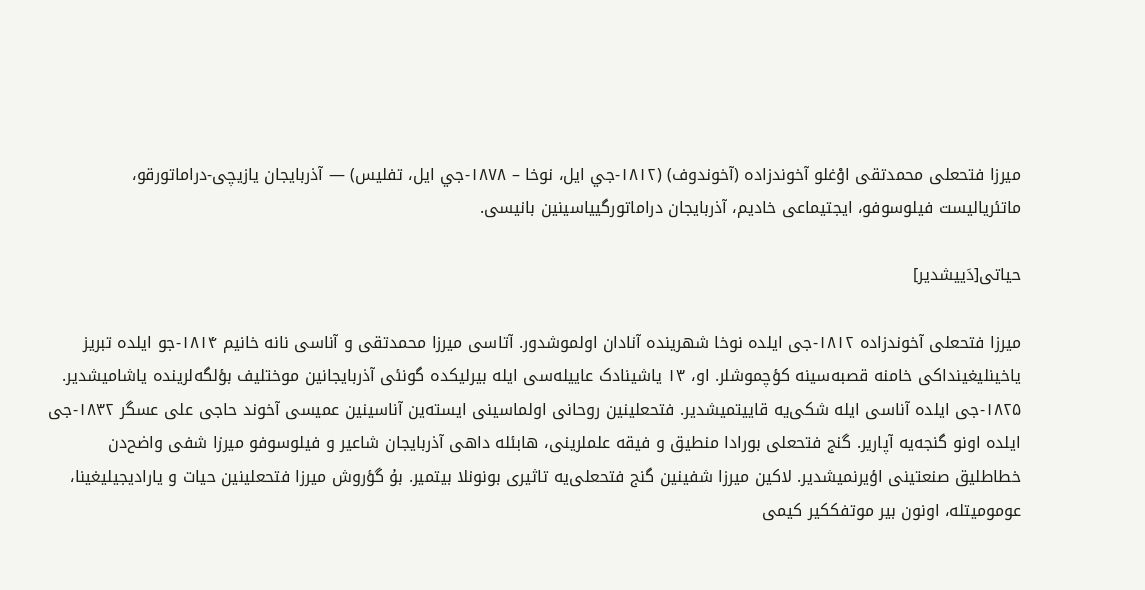میرزا فتحعلی محمدتقی اوْغلو آخوندزاده (آخوندوف) (۱۸۱۲-جي ايل، نوخا – ۱۸۷۸-جي ايل، تفليس) — آذربایجان یازیچی-دراماتورقو، ماتئریالیست فیلوسوفو، ایجتیماعی خادیم، آذربایجان دراماتورگییاسینین بانیسی.

حیاتی[دَییشدیر]

میرزا فتحعلی آخوندزاده ۱۸۱۲-جی ایلده نوخا شهرینده آنادان اولموشدور. آتاسی میرزا محمدتقی و آناسی نانه خانیم ۱۸۱۴-جو ایلده تبریز یاخینلیغینداکی خامنه قصبه‌سینه کؤچموشلر. او، ۱۳ یاشینادک عاییله‌سی ایله بیرلیکده گونئی آذربایجانین موختلیف بؤلگه‌لرینده یاشامیشدیر. ۱۸۲۵-جی ایلده آناسی ایله شکی‌یه قاییتمیشدیر. فتحعلینین روحانی اولماسینی ایسته‌ین آناسینین عمیسی آخوند حاجی علی عسگر ۱۸۳۲-جی ایلده اونو گنجه‌یه آپاریر. گنج فتحعلی بورادا منطیق و فیقه علملرینی، هابئله داهی آذربایجان شاعیر و فیلوسوفو میرزا شفی واضح‌دن خطاطلیق صنعتینی اؤیرنمیشدیر. لاکین میرزا شفینین گنج فتحعلی‌یه تاثیری بونونلا بیتمیر. بۇ گؤروش میرزا فتحعلینین حیات و یارادیجیلیغینا، عومومیتله، اونون بیر موتفککیر کیمی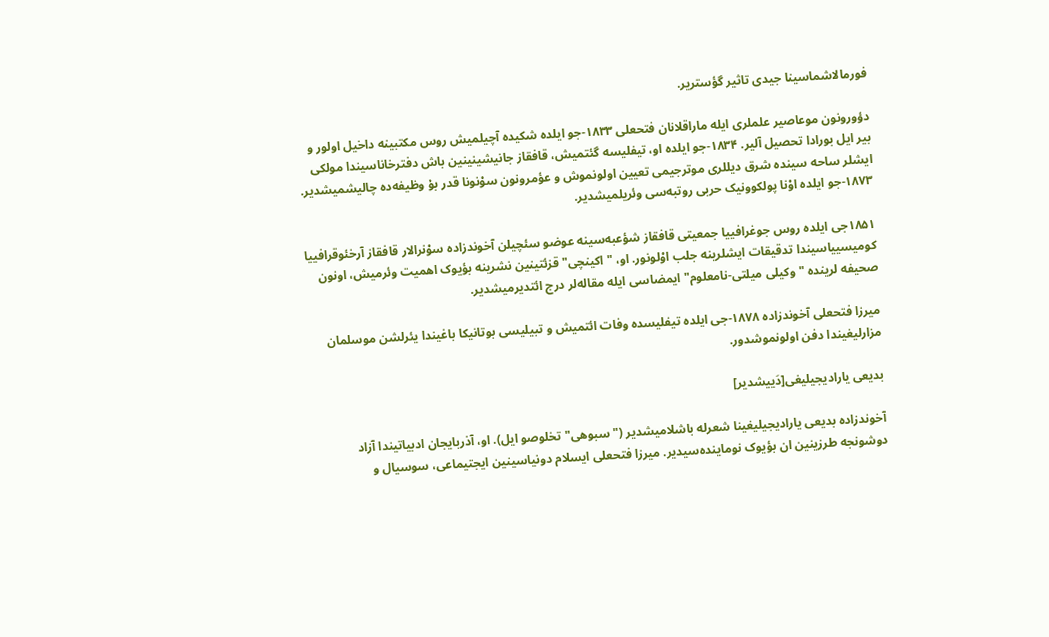فورمالاشماسینا جیدی تاثیر گؤستریر.

دؤورونون موعاصیر علملری ایله ماراقلانان فتحعلی ۱۸۳۳-جو ایلده شکیده آچیلمیش روس مکتبینه داخیل اولور و بیر ایل بورادا تحصیل آلیر. ۱۸۳۴-جو ایلده او، تیفلیسه گئتمیش، قافقاز جانیشینینین باش دفترخاناسیندا مولکی ایشلر ساحه سینده شرق دیللری موترجیمی تعیین اولونموش و عؤمرونون سوْنونا قدر بۇ وظیفه‌ده چالیشمیشدیر. ۱۸۷۳-جو ایلده اوْنا پولکوونیک حربی روتبه‌سی وئریلمیشدیر.

۱۸۵۱جی ایلده روس جوغرافییا جمعیتی قافقاز شؤعبه‌سینه عوضو سئچیلن آخوندزاده سوْنرالار قافقاز آرخئوقرافییا کومیسییاسیندا تدقیقات ایشلرینه جلب اوْلونور. او، "اکینچی" قزئتینین نشرینه بؤیوک اهمیت وئرمیش، اونون صحیفه لرینده "وکیلی میلتی-نامعلوم" ایمضاسی ایله مقاله‌لر درج ائتدیرمیشدیر.

میرزا فتحعلی آخوندزاده ۱۸۷۸-جی ایلده تیفلیسده وفات ائتمیش و تبیلیسی بوتانیکا باغیندا یئرلشن موسلمان مزارلیغیندا دفن اولونموشدور.

بدیعی یارادیجیلیغی[دَییشدیر]

آخوندزاده بدیعی یارادیجیلیغینا شعرله باشلامیشدیر ("سبوهی" تخلوصو ایل). او، آذربایجان ادبیاتیندا آزاد دوشونجه طرزینین ان بؤیوک نوماینده‌سیدیر. میرزا فتحعلی ایسلام دونیاسینین ایجتیماعی، سوسیال و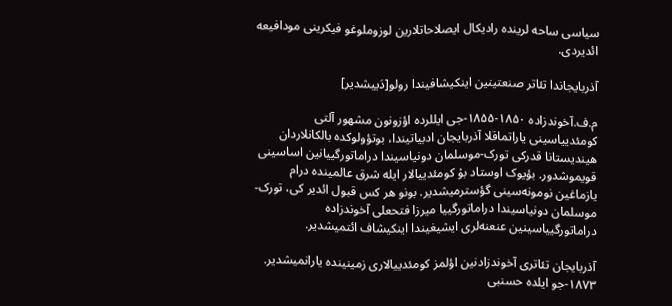سیاسی ساحه لرینده رادیکال ایصلاحاتلارین لوزوملوغو فیکرینی مودافیعه ائدیردی.

آذربایجاندا تئاتر صنعتینین اینکیشافیندا رولو[دَییشدیر]

م.ف.آخوندزاده ۱۸۵۰-۱۸۵۵-جی ایللرده اؤزونون مشهور آلتی کومئدییاسینی یاراتماقلا آذربایجان ادبیاتیندا، بوتؤولوکده بالکانلاردان هیندیستانا قدرکی تورک-موسلمان دونیاسیندا دراماتورگییانین اساسینی قویموشدور. بؤیوک اوستاد بۇ کومئدییالار ایله شرق عالمینده درام یازماغین نومونه‌سینی گؤسترمیشدیر. بونو هر کس قبول ائدیر کی، تورک-موسلمان دونیاسیندا دراماتورگییا میرزا فتحعلی آخوندزاده دراماتورگییاسینین عنعنه‌لری ایشیغیندا اینکیشاف ائتمیشدیر.

آذربایجان تئاتری آخوندزادنین اؤلمز کومئدییالاری زمینینده یارانمیشدیر. ۱۸۷۳-جو ایلده حسنبی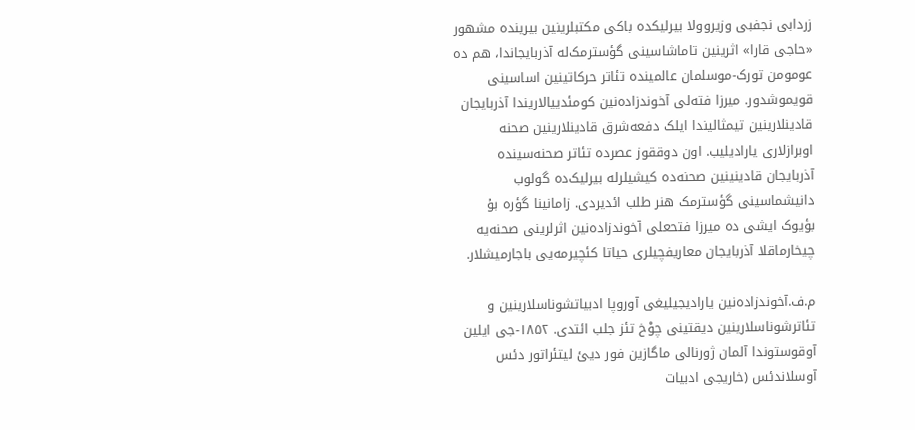زردابی نجفبی وزیروولا بیرلیکده باکی مکتبلرینین بیرینده مشهور «حاجی قارا» اثرینین تاماشاسینی گؤسترمک‌له آذربایجاندا، هم ده عومومن تورک-موسلمان عالمینده تئاتر حرکاتینین اساسینی قویموشدور. میرزا فته‌لی آخوندزاده‌نین کومئدییالاریندا آذربایجان قادینلارینین تیمثالیندا ایلک دفعه‌شرق قادینلارینین صحنه اوبرازلاری یارادیلیب. اون دوققوز عصرده تئاتر صحنه‌سینده آذربایجان قادینینین صحنه‌ده کیشیلرله بیرلیک‌ده گولوب دانیشماسینی گؤسترمک هنر طلب ائدیردی. زامانینا گؤره بۇ بؤیوک ایشی ده میرزا فتحعلی آخوندزاده‌نین اثرلرینی صحنه‌یه چیخارماقلا آذربایجان معاریفچیلری حیاتا کئچیرمه‌یی باجارمیشلار.

م.ف.آخوندزاده‌نین یارادیجیلیغی آوروپا ادبیاتشوناسلارینین و تئاترشوناسلارینین دیقتینی چوْخ تئز جلب ائتدی. ۱۸۵۲-جی ایلین آوقوستوندا آلمان ژورنالی ماگازین فور دیئ لیتئراتور دئس آوسلاندئس (خاریجی ادبیات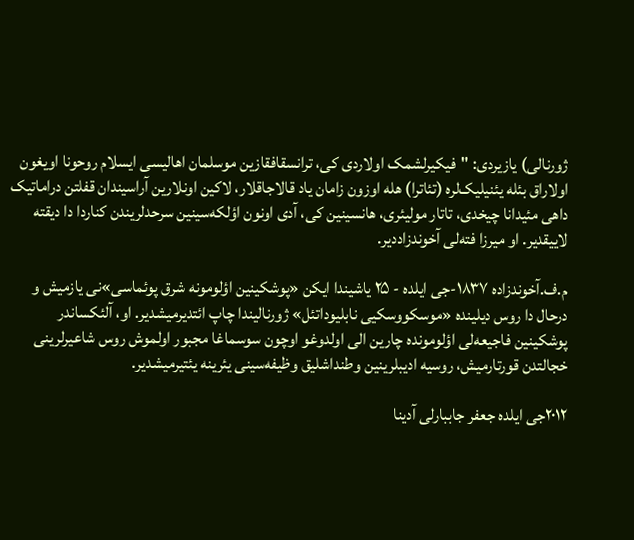ژورنالی) یازیردی: "فیکیرلشمک اولاردی کی، ترانسقافقازین موسلمان اهالیسی ایسلام روحونا اویغون اولاراق بئله یئنیلیک‌لره (تئاترا) هله اوزون زامان یاد قالاجاقلار، لاکین اونلارین آراسیندان قفلتن دراماتیک داهی مئیدانا چیخدی، تاتار مولیئری، هانسینین کی، آدی اونون اؤلکه‌سینین سرحدلریندن کناردا دا دیقته لاییقدیر. او میرزا فته‌لی آخوندزاددیر.

م.ف.آخوندزاده ۱۸۳۷-جی ایلده - ۲۵ یاشیندا ایکن «پوشکینین اؤلومونه شرق پوئماسی»نی یازمیش و درحال دا روس دیلینده «موسکووسکیی نابلیوداتئل» ژورنالیندا چاپ ائتدیرمیشدیر. او، آلئکساندر پوشکینین فاجیعه‌لی اؤلومونده چارین الی اولدوغو اوچون سوسماغا مجبور اولموش روس شاعیرلرینی خجالتدن قورتارمیش، روسیه ادیبلرینین وطنداشلیق وظیفه‌سینی یئرینه یئتیرمیشدیر.

۲۰۱۲جی ایلده جعفر جاببارلی آدینا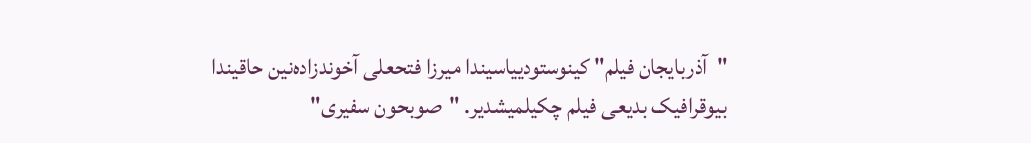"آذربایجان فیلم" کینوستودییاسیندا میرزا فتحعلی آخوندزاده‌نین حاقیندا بیوقرافیک بدیعی فیلم چکیلمیشدیر. "صوبحون سفیری"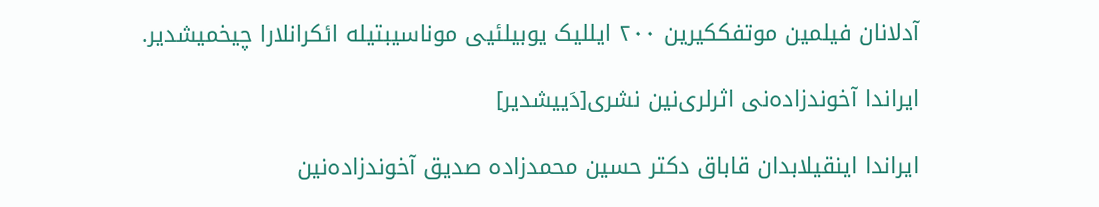آدلانان فیلمین موتفککیرین ۲۰۰ ایللیک یوبیلئیی موناسیبتیله ائکرانلارا چیخمیشدیر.

ایراندا آخوندزاده‌نی اثرلری‌نین نشری[دَییشدیر]

ایراندا اینقیلابدان قاباق دکتر حسین محمدزاده صدیق آخوندزاده‌نین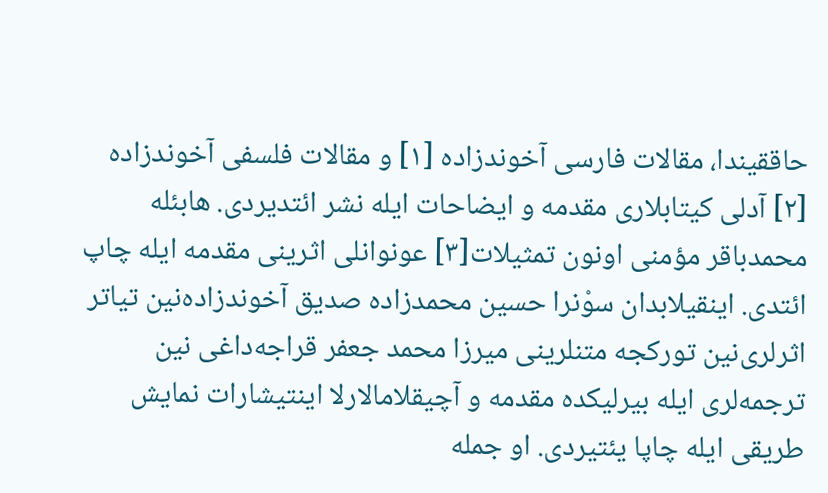حاققیندا، مقالات فارسی آخوندزاده [۱] و مقالات فلسفی آخوندزاده [۲] آدلی کیتابلاری مقدمه و ایضاحات ایله نشر ائتدیردی. هابئله محمدباقر مؤمنی اونون تمثیلات[۳] عونوانلی اثرینی مقدمه ایله چاپ ائتدی. اینقیلابدان سوْنرا حسین محمدزاده صدیق آخوندزاده‌نین تیاتر اثرلری‌نین تورکجه متنلرینی میرزا محمد جعفر قراجه‌داغی نین ترجمه‌لری ایله بیرلیکده مقدمه و آچیقلامالارلا اینتیشارات نمایش طریقی ایله چاپا یئتیردی. او جمله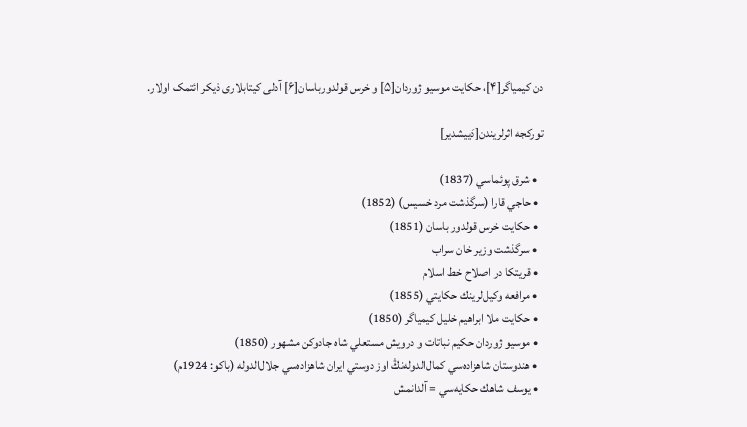دن کیمیاگر[۴]، حکایت موسیو ژوردان[۵] و خرس قولدورباسان[۶] آدلی کیتابلاری ذیکر ائتمک اولار.

تورکجه اثرلریندن[دَییشدیر]

  • شرق پوئماسي (1837)
  • حاجي قارا (سرگذشت مرد خسيس) (1852)
  • حکایت خرس قولدور باسان (1851)
  • سرگذشت وزير خان سراب
  • قريتکا در اصلاح خط اسلام
  • مرافعه وکيل‌لرينك حکايتي (1855)
  • حکایت ملا ابراهيم خليل کيمياگر (1850)
  • موسيو ژوردان حکيم نباتات و درويش مستعلي شاه جادوکن مشهور (1850)
  • هندوستان شاهزاده‌سي کمال‌الدوله‌نڭ اوز دوستي ايران شاهزاده‌سي جلال‌الدوله (باکو: 1924م)
  • يوسف شاهك حکايه‌سي = آلدانمش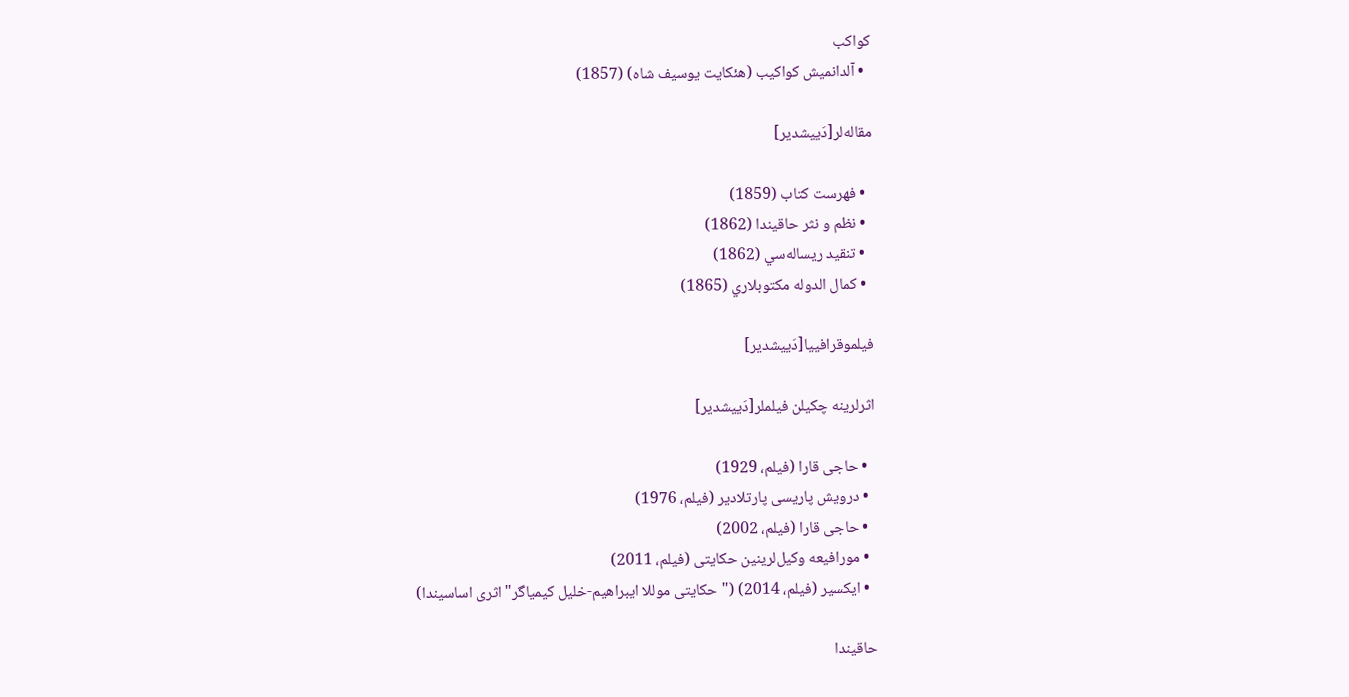کواکب
  • آلدانميش کواکيب (هئکايت يوسيف شاه) (1857)

مقاله‌لر[دَییشدیر]

  • فهرست کتاب (1859)
  • نظم و نثر حاقيندا (1862)
  • تنقيد ريساله‌سي (1862)
  • کمال الدوله مکتوبلاري (1865)

فیلموقرافییا[دَییشدیر]

اثرلرینه چکیلن فیلملر[دَییشدیر]

  • حاجی قارا (فیلم، 1929)
  • درویش پاریسی پارتلادیر (فیلم، 1976)
  • حاجی قارا (فیلم، 2002)
  • مورافیعه وکیل‌لرینین حکایتی (فیلم، 2011)
  • ایکسیر (فیلم، 2014) ("حکایتی موللا ایبراهیم-خلیل کیمیاگر" اثری اساسیندا)

حاقیندا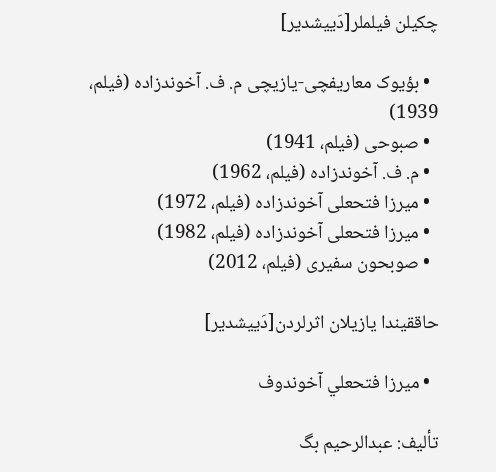چکیلن فیلملر[دَییشدیر]

  • بؤیوک معاریفچی-یازیچی م. ف. آخوندزاده (فیلم، 1939)
  • صبوحی (فیلم، 1941)
  • م. ف. آخوندزاده (فیلم، 1962)
  • میرزا فتحعلی آخوندزاده (فیلم، 1972)
  • میرزا فتحعلی آخوندزاده (فیلم، 1982)
  • صوبحون سفیری (فیلم، 2012)

حاققیندا یازیلان اثرلردن[دَییشدیر]

  • ميرزا فتحعلي آخوندوف

تأليف: عبدالرحيم بگ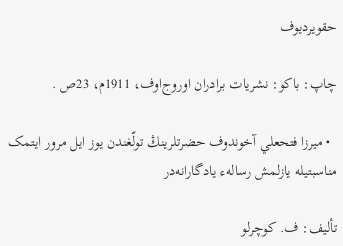حقويرديوف

چاپ: باکو: نشريات برادران اوروج‌اوف، 1911م، 23ص .

  • ميرزا فتحعلي آخوندوف حضرتلرينڭ تولّغندن يوز ايل مرور ايتمک مناسبتيله يازلمش رسالهء يادگارانه‌در

تأليف: ف. کوچرلو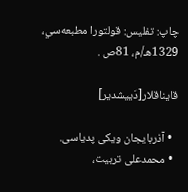چاپ: تفليس: قولتورا مطبعه‌سي، 1329هـ/م، 81ص .

قایناقلار[دَییشدیر]

  • آذربایجان ویکی پدیاسی.
  • محمدعلی تربیت،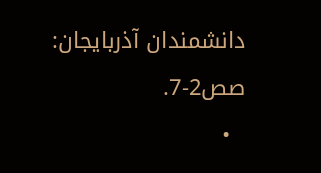دانشمندان آذربايجان: صص2-7.
  •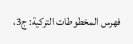فهرس المخطوطات الترکية: ج3،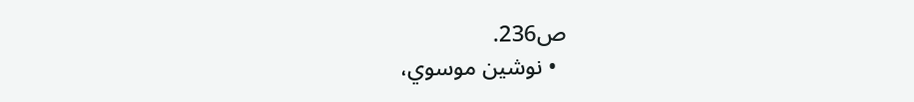ص236.
  • نوشين موسوي،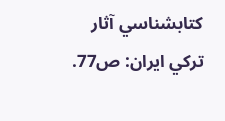کتابشناسي آثار ترکي ايران: ص77.